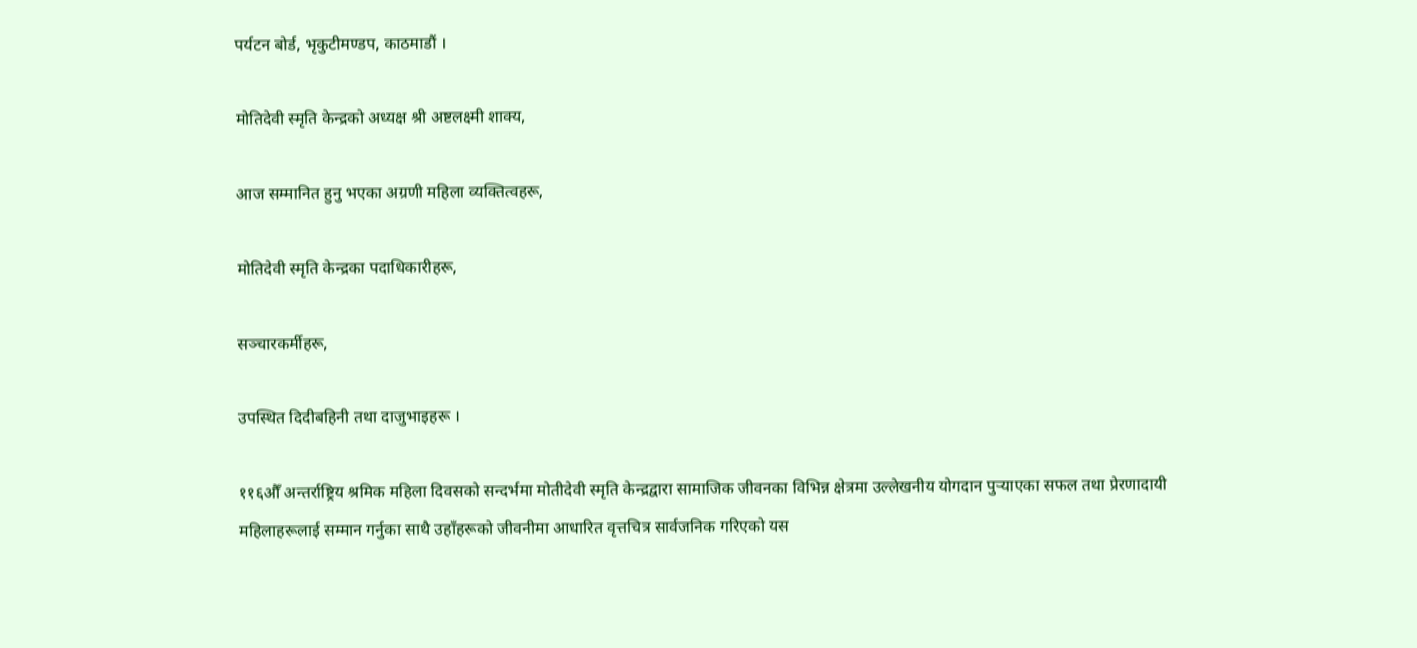पर्यटन बोर्ड, भृकुटीमण्डप, काठमाडौं ।

मोतिदेवी स्मृति केन्द्रको अध्यक्ष श्री अष्टलक्ष्मी शाक्य,

आज सम्मानित हुनु भएका अग्रणी महिला व्यक्तित्वहरू,

मोतिदेवी स्मृति केन्द्रका पदाधिकारीहरू,

सञ्चारकर्मीहरू,

उपस्थित दिदीबहिनी तथा दाजुभाइहरू ।

११६औँ अन्तर्राष्ट्रिय श्रमिक महिला दिवसको सन्दर्भमा मोतीदेवी स्मृति केन्द्रद्वारा सामाजिक जीवनका विभिन्न क्षेत्रमा उल्लेखनीय योगदान पुर्‍याएका सफल तथा प्रेरणादायी महिलाहरूलाई सम्मान गर्नुका साथै उहाँहरूको जीवनीमा आधारित वृत्तचित्र सार्वजनिक गरिएको यस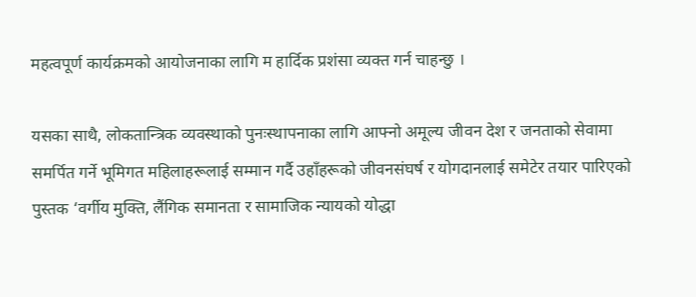महत्वपूर्ण कार्यक्रमको आयोजनाका लागि म हार्दिक प्रशंसा व्यक्त गर्न चाहन्छु ।

यसका साथै, लोकतान्त्रिक व्यवस्थाको पुनःस्थापनाका लागि आफ्नो अमूल्य जीवन देश र जनताको सेवामा समर्पित गर्ने भूमिगत महिलाहरूलाई सम्मान गर्दै उहाँहरूको जीवनसंघर्ष र योगदानलाई समेटेर तयार पारिएको पुस्तक ‘वर्गीय मुक्ति, लैंगिक समानता र सामाजिक न्यायको योद्धा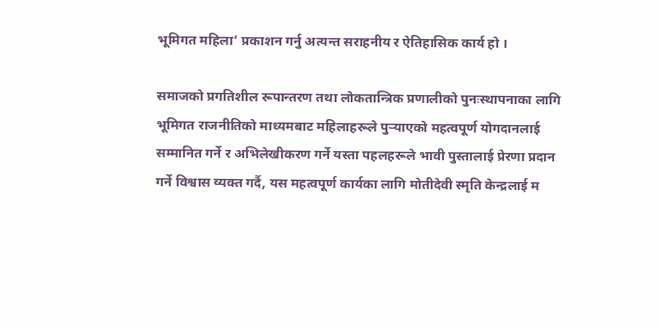भूमिगत महिला’ प्रकाशन गर्नु अत्यन्त सराहनीय र ऐतिहासिक कार्य हो ।

समाजको प्रगतिशील रूपान्तरण तथा लोकतान्त्रिक प्रणालीको पुनःस्थापनाका लागि भूमिगत राजनीतिको माध्यमबाट महिलाहरूले पुर्‍याएको महत्वपूर्ण योगदानलाई सम्मानित गर्ने र अभिलेखीकरण गर्ने यस्ता पहलहरूले भावी पुस्तालाई प्रेरणा प्रदान गर्ने विश्वास व्यक्त गर्दै, यस महत्वपूर्ण कार्यका लागि मोतीदेवी स्मृति केन्द्रलाई म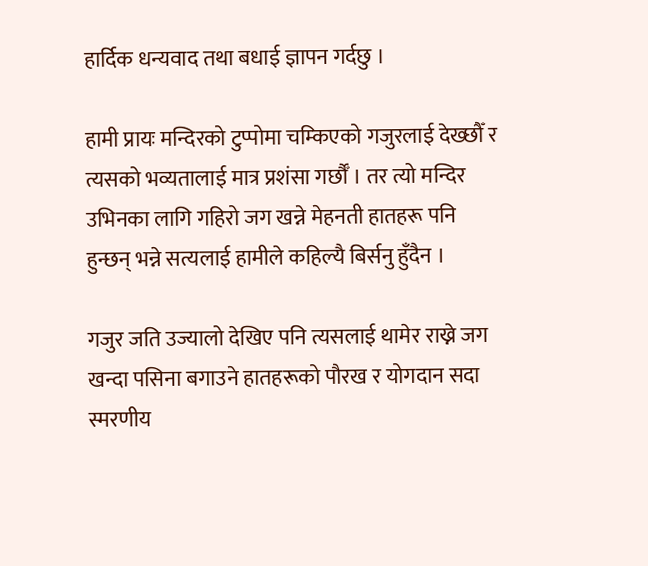हार्दिक धन्यवाद तथा बधाई ज्ञापन गर्दछु ।

हामी प्रायः मन्दिरको टुप्पोमा चम्किएको गजुरलाई देख्छौँ र त्यसको भव्यतालाई मात्र प्रशंसा गर्छौँ । तर त्यो मन्दिर उभिनका लागि गहिरो जग खन्ने मेहनती हातहरू पनि हुन्छन् भन्ने सत्यलाई हामीले कहिल्यै बिर्सनु हुँदैन ।

गजुर जति उज्यालो देखिए पनि त्यसलाई थामेर राख्ने जग खन्दा पसिना बगाउने हातहरूको पौरख र योगदान सदा स्मरणीय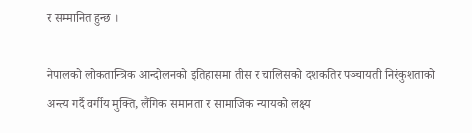र सम्मानित हुन्छ ।

नेपालको लोकतान्त्रिक आन्दोलनको इतिहासमा तीस र चालिसको दशकतिर पञ्चायती निरंकुशताको अन्त्य गर्दै वर्गीय मुक्ति, लैंगिक समानता र सामाजिक न्यायको लक्ष्य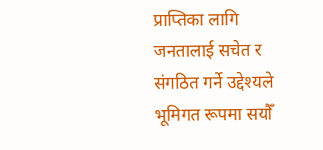प्राप्तिका लागि जनतालाई सचेत र संगठित गर्ने उद्देश्यले भूमिगत रूपमा सयौँ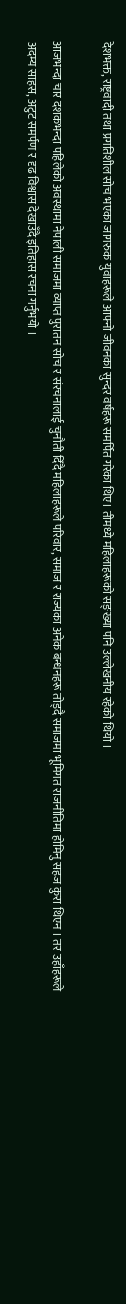देशभक्त, राष्ट्रवादी तथा प्रगतिशील सोच भएका जागरुक युवाहरूले आफ्नो जीवनका सुन्दर वर्षहरू समर्पित गरेका थिए। तीमध्ये महिलाहरूको सङ्ख्या पनि उल्लेखनीय रहेको थियो ।

आजभन्दा चार दशकभन्दा पहिलेको अवस्थामा नेपाली समाजमा व्याप्त पुरातन सोच र संरचनालाई चुनौती दिँदै महिलाहरूले परिवार, समाज र राज्यका अनेक बन्धनहरू तोड्दै समाजमा भूमिगत राजनीतिमा होमिनु सहज कुरा थिएन । तर उहाँहरूले अदम्य साहस, अटुट समर्पण र दृढ विश्वास देखाउँदै इतिहास रचना गर्नुभयो ।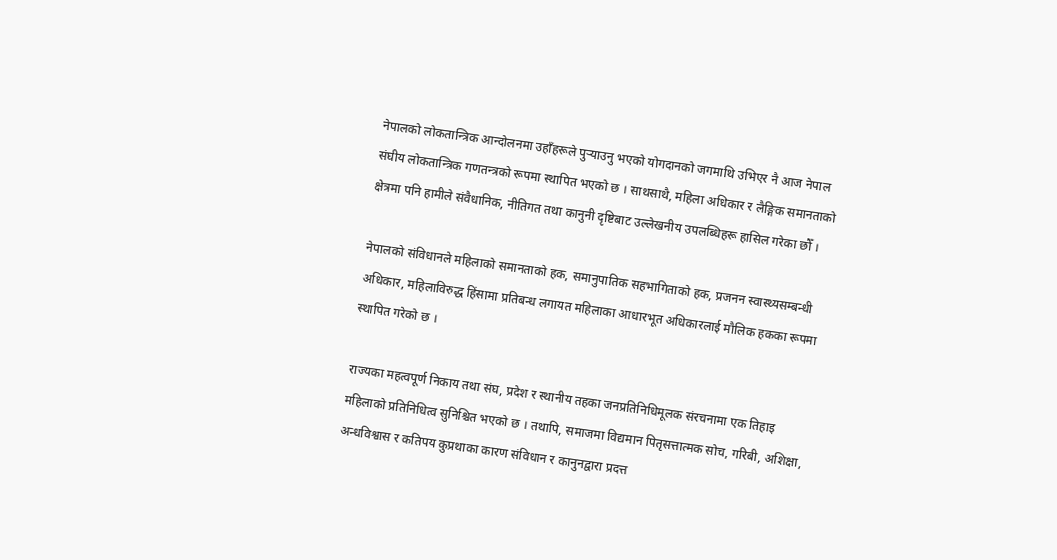नेपालको लोकतान्त्रिक आन्दोलनमा उहाँहरूले पुर्‍याउनु भएको योगदानको जगमाथि उभिएर नै आज नेपाल संघीय लोकतान्त्रिक गणतन्त्रको रूपमा स्थापित भएको छ । साथसाथै, महिला अधिकार र लैङ्गिक समानताको क्षेत्रमा पनि हामीले संवैधानिक, नीतिगत तथा कानुनी दृष्टिबाट उल्लेखनीय उपलब्धिहरू हासिल गरेका छौँ ।

नेपालको संविधानले महिलाको समानताको हक, समानुपातिक सहभागिताको हक, प्रजनन स्वास्थ्यसम्बन्धी अधिकार, महिलाविरुद्ध हिंसामा प्रतिबन्ध लगायत महिलाका आधारभूत अधिकारलाई मौलिक हकका रूपमा स्थापित गरेको छ ।

राज्यका महत्वपूर्ण निकाय तथा संघ, प्रदेश र स्थानीय तहका जनप्रतिनिधिमूलक संरचनामा एक तिहाइ महिलाको प्रतिनिधित्व सुनिश्चित भएको छ । तथापि, समाजमा विद्यमान पितृसत्तात्मक सोच, गरिबी, अशिक्षा, अन्धविश्वास र कतिपय कुप्रथाका कारण संविधान र कानुनद्वारा प्रदत्त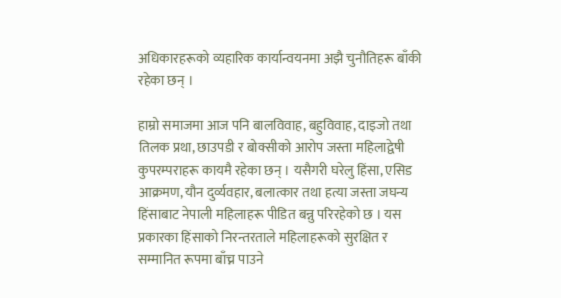अधिकारहरूको व्यहारिक कार्यान्वयनमा अझै चुनौतिहरू बाँकी रहेका छन् ।

हाम्रो समाजमा आज पनि बालविवाह, बहुविवाह, दाइजो तथा तिलक प्रथा, छाउपडी र बोक्सीको आरोप जस्ता महिलाद्वेषी कुपरम्पराहरू कायमै रहेका छन् । यसैगरी घरेलु हिंसा, एसिड आक्रमण, यौन दुर्व्यवहार, बलात्कार तथा हत्या जस्ता जघन्य हिंसाबाट नेपाली महिलाहरू पीडित बन्नु परिरहेको छ । यस प्रकारका हिंसाको निरन्तरताले महिलाहरूको सुरक्षित र सम्मानित रूपमा बाँच्न पाउने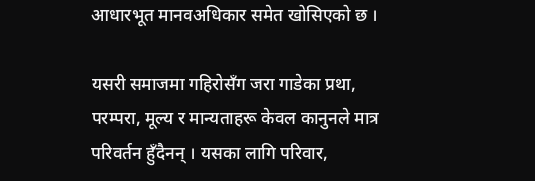आधारभूत मानवअधिकार समेत खोसिएको छ ।

यसरी समाजमा गहिरोसँग जरा गाडेका प्रथा, परम्परा, मूल्य र मान्यताहरू केवल कानुनले मात्र परिवर्तन हुँदैनन् । यसका लागि परिवार,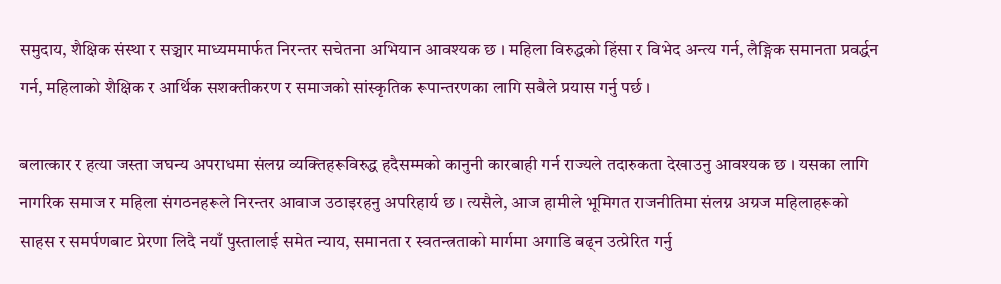समुदाय, शैक्षिक संस्था र सञ्चार माध्यममार्फत निरन्तर सचेतना अभियान आवश्यक छ । महिला विरुद्धको हिंसा र विभेद अन्त्य गर्न, लैङ्गिक समानता प्रवर्द्धन गर्न, महिलाको शैक्षिक र आर्थिक सशक्तीकरण र समाजको सांस्कृतिक रूपान्तरणका लागि सबैले प्रयास गर्नु पर्छ ।

बलात्कार र हत्या जस्ता जघन्य अपराधमा संलग्न व्यक्तिहरूविरुद्ध हदैसम्मको कानुनी कारबाही गर्न राज्यले तदारुकता देखाउनु आवश्यक छ । यसका लागि नागरिक समाज र महिला संगठनहरूले निरन्तर आवाज उठाइरहनु अपरिहार्य छ । त्यसैले, आज हामीले भूमिगत राजनीतिमा संलग्न अग्रज महिलाहरूको साहस र समर्पणबाट प्रेरणा लिदै नयाँ पुस्तालाई समेत न्याय, समानता र स्वतन्त्रताको मार्गमा अगाडि बढ्न उत्प्रेरित गर्नु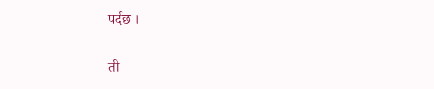पर्दछ । ‍

ती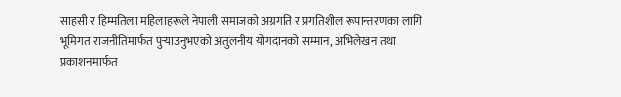साहसी र हिम्मतिला महिलाहरूले नेपाली समाजको अग्रगति र प्रगतिशील रूपान्तरणका लागि भूमिगत राजनीतिमार्फत पुर्‍याउनुभएको अतुलनीय योगदानको सम्मान, अभिलेखन तथा प्रकाशनमार्फत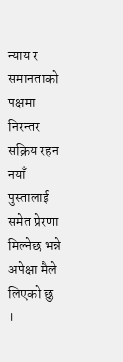न्याय र समानताको पक्षमा निरन्तर सक्रिय रहन नयाँ पुस्तालाई समेत प्रेरणा मिल्नेछ भन्ने अपेक्षा मैले लिएको छु ।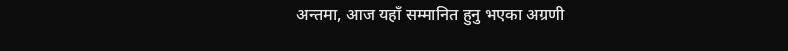अन्तमा, आज यहाँ सम्मानित हुनु भएका अग्रणी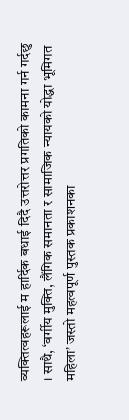व्यक्तित्वहरूलाई म हार्दिक बधाई दिदै उत्तरोत्तर प्रगतिको कामना गर्न गर्दछु । साथै, ‘वर्गीय मुक्ति, लैंगिक समानता र सामाजिक न्यायको योद्धा भूमिगत महिलाʼ जस्तो महत्वपूर्ण पुस्तक प्रकाशनका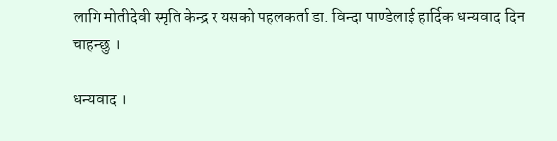लागि मोतीदेवी स्मृति केन्द्र र यसको पहलकर्ता डा. विन्दा पाण्डेलाई हार्दिक धन्यवाद दिन चाहन्छु ।

धन्यवाद ।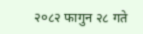२०८२ फागुन २८ गते